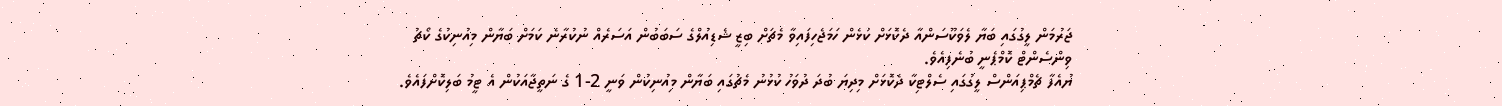ޖަރުމަން ލީގުގައި ބަޔާ ލެވަކޫސަންއާ ދެކޮޅަށް ކުޅެން ހަމަޖެހިފައިވާ މެޗަށް ބިޒީ ޝެޑިއުލްގެ ސަބަބުން އަސަރެއް ނުކުރާނެ ކަމަށް ބަޔާން މިއުނިކުގެ ކޯޗު ވިންސެންޓް ކޮމްޕެނީ ބުނެފިއެވެ.
ޔުއެފާ ޗެމްޕިއަންސް ލީގުގައި ސެލްޓިކާ ދެކޮޅަށް މިދިޔަ ބުދަ ދުވަހު ކުޅުނު މެޗުގައި ބަޔާން މިއުނިކުން ވަނީ 2-1 ގެ ނަތީޖާއަކުން އެ ޓީމު ބަލިކޮށްފައެވެ.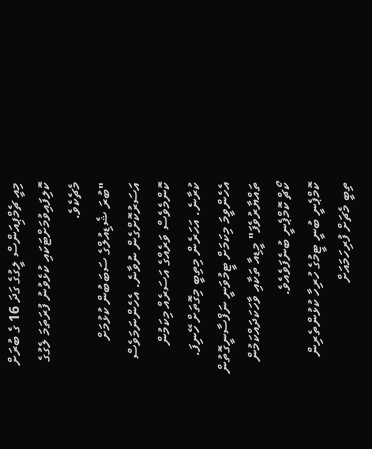މިއީ ޗެމްޕިއަންސް ލީގުގެ ގަދަ 16 ގެ ބުރަށް ކޮލިފައިވުމަށްޓަކައި ކުޅެވުނު ފުރަތަމަ ލެގުގެ މެޗެކެވެ.
"ބުރަ ޝެޑިއުލްގެ ސަބަބުން ކުޅުމަށް އަސަރުކޮށްގެން ނުވާނެ. އެހެންނަމަވެސް ކޮންމެވެސް ވަރެއްގެ އަސަރެއް މިކަމުން ކުރާނެ. އަހަރެން މިތިބީ މިގޮތަށް ހޭނިފަ. އެހެންވީމަ މިކަމަށް ޓީމުވަނީ ނަފްސާނީގޮތުން ތައްޔާރުވެފަ" މީޑިއާ ތަކާއި ވާހަކަދައްކަމުން ކޯޗް ކޮމްޕެނީ ބުނެފަވެއެވެ.
ކޮމްޕެނީ ބުނީ ޓީމުގެ ހުރިހާ ކުޅުންތެރިން ތިބީ މެޗަށް ފުރިހަމައަށް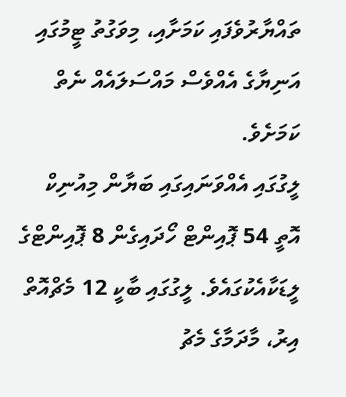ތައްޔާރުވެފައި ކަމަށާއި، މިވަގުތު ޓީމުގައި އަނިޔާގެ އެއްވެސް މައްސަލައެއް ނެތް ކަމަށެވެ.
ލީގުގައި އެއްވަނައިގައި ބަޔާން މިއުނިކް އޮތީ 54 ޕޮއިންޓް ހޯދައިގެން 8 ޕޮއިންޓްގެ ލީޑަކާއެކުގައެވެ. ލީގުގައި ބާކީ 12 މެޗްއޮތް އިރު، މާދަމާގެ މެޗު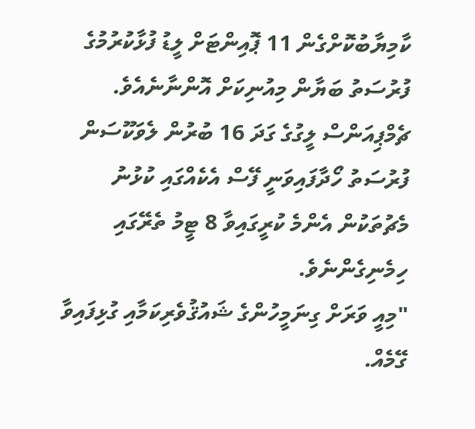ކާމިޔާބުކޮށްގެން 11 ޕޮއިންޓަށް ލީޑު ފުޅާކުރުމުގެ ފުރުސަތު ބަޔާން މިއުނިކަށް އޮންނާނެއެވެ.
ޗެމްޕިއަންސް ލީގުގެ ގަދަ 16 ބުރުން ލެވަކޫސަން ފުރުސަތު ހޯދާފައިވަނީ ފޭސް އެކެއްގައި ކުޅުނު މެޗުތަކުން އެންމެ ކުރީގައިވާ 8 ޓީމު ތެރޭގައި ހިމެނިގެންނެވެ.
"މިއީ ވަރަށް ގިނަމީހުންގެ ޝައުޤުވެރިކަމާއި ގުޅިފައިވާ ގޭމެއް.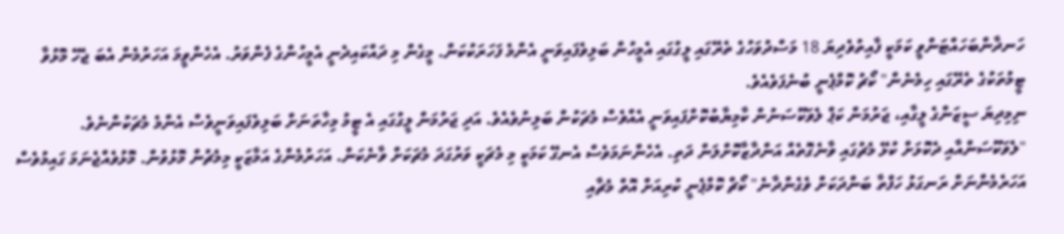ހަނދާންބަހައްޓަންވީ ކަމަކީ ފާއިތުވެދިޔަ 18 މަސްދުވަހުގެ ތެރޭގައި ލީގުގައި އެމީހުން ބަލިވެފައިވަނީ އެންމެ ފަހަރަކުކަން. މީގެން މި ދައްކައިދެނީ އެމީހުންގެ ފެންވަރު. އެހެންވީމަ އަހަރުމެން އެބަ ޖެހޭ މޮޅުވާ ޓީމުތަކުގެ ތެރޭގައި ހިމެނެން" ކޯޗު ކޮމްޕެނީ ބުނެފަވެއެވެ.
ނިމިދިޔަ ސީޒަންގެ ލީގާއި، ޖަރުމަން ކަޕް ލެވަކޫސަނުން ކާމިޔާބުކޮށްފައިވަނީ އެއްވެސް މެޗަކުން ބަލިނުވެއެވެ. އަދި ޖަރުމަން ލީގުގައި އެ ޓީމު މިހާތަނަށް ބަލިވެފައިވަނީވެސް އެންމެ މެޗަކުންނެވެ.
"ލެވަކޫސަންއާއި ދެކޮޅަށް ކުޅޭ މެޗުގައި ވާނެގޮތެއް އަންދާޒާކޮށްލަން ދަތި. އެހެންނަމަވެސް އެނގޭ ކަމަކީ މި މެޗަކީ ވަރުގަދަ މެޗަކަށް ވާނެކަން. އަހަރުމެންގެ އަމާޒަކީ މިމެޗުން މޮޅުވުން. މޮޅުވެއްޖެނަމަ ގައިމުވެސް އަހަރެމެންނަށް ރަނގަޅު ހަފްތާ ބަންދަކަށް ވެގެންދާނެ" ކޯޗް ކޮމްޕެނީ ކުރިއަށް އޮތް މެޗާއި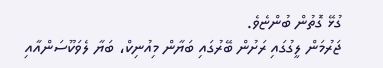ގުޅޭ ގޮތުން ބުންޏެވެ.
ޖަރުމަން ލީގުގައި ރަށުން ބޭރުގައި ބަޔާން މިއުނިކް، ބަޔާ ލެވަކޫސަންއާއި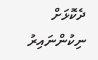ދެކޮޅަށް ނިކުންނައިރު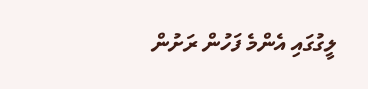ލީގުގައި އެންމެ ފަހުން ރަށުން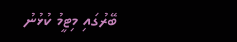ބޭރުގައި މިޓީމު ކުޅުނު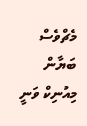މެޗްވެސް ބަޔާން މިއުނިކް ވަނީ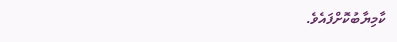ކާމިޔާބުކޮށްފައެވެ.